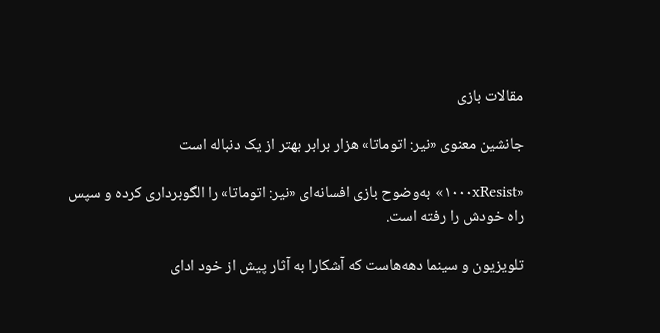مقالات بازی

جانشین معنوی «نیر: اتوماتا» هزار برابر بهتر از یک دنباله است

«۱۰۰۰xResist» به‌وضوح بازی افسانه‌ای «نیر: اتوماتا» را الگوبرداری کرده و سپس راه خودش را رفته است.

تلویزیون و سینما دهه‌هاست که آشکارا به آثار پیش از خود ادای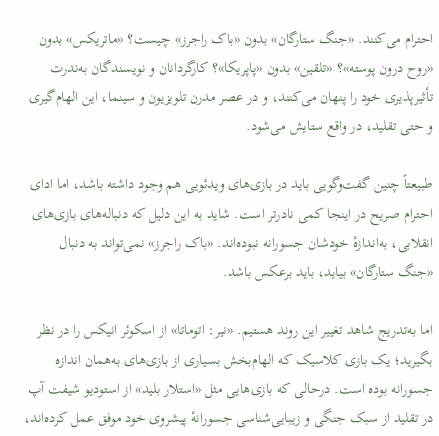احترام می‌کنند. «جنگ ستارگان» بدون «باک راجرز» چیست؟ «ماتریکس» بدون «روح درون پوسته»؟ «تلقین» بدون «پاپریکا»؟ کارگردانان و نویسندگان به‌ندرت تأثیرپذیری خود را پنهان می‌کنند، و در عصر مدرن تلویزیون و سینما، این الهام‌گیری و حتی تقلید، در واقع ستایش می‌شود.

طبیعتاً چنین گفت‌وگویی باید در بازی‌های ویدئویی هم وجود داشته باشد، اما ادای احترام صریح در اینجا کمی نادرتر است. شاید به این دلیل که دنباله‌های بازی‌های انقلابی، به‌اندازهٔ خودشان جسورانه نبوده‌اند. «باک راجرز» نمی‌تواند به دنبال «جنگ ستارگان» بیاید، باید برعکس باشد.

اما به‌تدریج شاهد تغییر این روند هستیم. «نیر: اتوماتا» از اسکوئر انیکس را در نظر بگیرید؛ یک بازی کلاسیک که الهام‌بخش بسیاری از بازی‌های به‌همان اندازه جسورانه بوده است. درحالی که بازی‌هایی مثل «استلار بلید» از استودیو شیفت آپ در تقلید از سبک جنگی و زیبایی‌شناسی جسورانهٔ پیشروی خود موفق عمل کرده‌اند،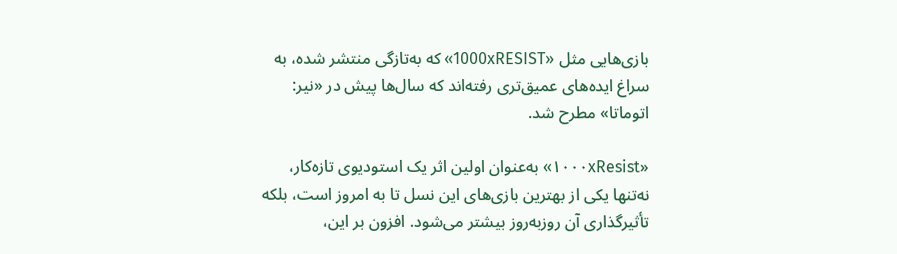بازی‌هایی مثل «1000xRESIST» که به‌تازگی منتشر شده، به سراغ ایده‌های عمیق‌تری رفته‌اند که سال‌ها پیش در «نیر: اتوماتا» مطرح شد.

«۱۰۰۰xResist» به‌عنوان اولین اثر یک استودیوی تازه‌کار، نه‌تنها یکی از بهترین بازی‌های این نسل تا به امروز است، بلکه تأثیرگذاری آن روزبه‌روز بیشتر می‌شود. افزون بر این،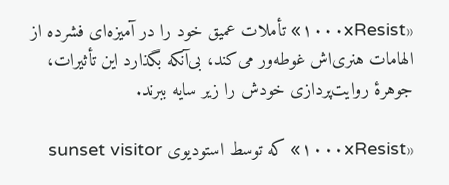«۱۰۰۰xResist» تأملات عمیق خود را در آمیزه‌ای فشرده از الهامات هنری‌اش غوطه‌ور می‌کند، بی‌آنکه بگذارد این تأثیرات، جوهرهٔ روایت‌پردازی خودش را زیر سایه ببرند.

«۱۰۰۰xResist» که توسط استودیوی sunset visitor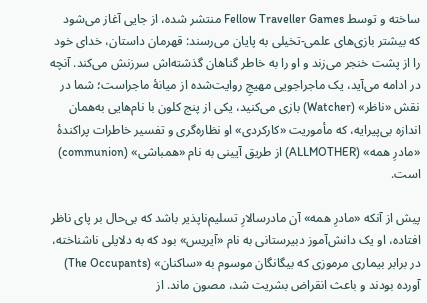ساخته و توسط Fellow Traveller Games منتشر شده، از جایی آغاز می‌شود که بیشتر بازی‌های علمی-تخیلی به پایان می‌رسند: قهرمان داستان، خدای خود را از پشت خنجر می‌زند و او را به خاطر گناهان گذشته‌اش سرزنش می‌کند. آنچه در ادامه می‌آید، یک ماجراجویی مهیجِ روایت‌شده از میانهٔ ماجراست؛ شما در نقش «ناظر» (Watcher) بازی می‌کنید، یکی از پنج کلون با نام‌هایی به‌همان اندازه بی‌پیرایه، که مأموریت «کارکردی» او نظاره‌گری و تفسیر خاطرات پراکندهٔ «مادرِ همه» (ALLMOTHER) از طریق آیینی به نام «همباشی» (communion) است.

پیش از آنکه «مادرِ همه» آن مادرسالارِ تسلیم‌ناپذیر باشد که بی‌حال بر پای ناظر افتاده، او یک دانش‌آموز دبیرستانی به نام «آیریس» بود که به دلایلی ناشناخته، در برابر بیماری مرموزی که بیگانگان موسوم به «ساکنان» (The Occupants) آورده بودند و باعث انقراض بشریت شد، مصون ماند. از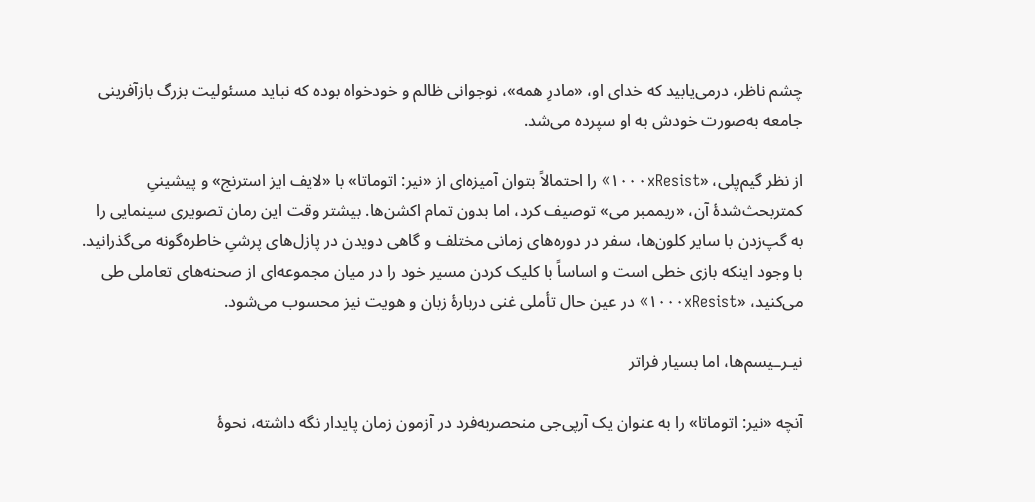چشم ناظر، درمی‌یابید که خدای او، «مادرِ همه»، نوجوانی ظالم و خودخواه بوده که نباید مسئولیت بزرگ بازآفرینی جامعه به‌صورت خودش به او سپرده می‌شد.

از نظر گیم‌پلی، «۱۰۰۰xResist» را احتمالاً بتوان آمیزه‌ای از «نیر: اتوماتا» با «لایف ایز استرنج» و پیشینیِ کمتربحث‌شدهٔ آن، «ریممبر می» توصیف کرد، اما بدون تمام اکشن‌ها. بیشتر وقت این رمان تصویری سینمایی را به گپ‌زدن با سایر کلون‌ها، سفر در دوره‌های زمانی مختلف و گاهی دویدن در پازل‌های پرشیِ خاطره‌گونه می‌گذرانید. با وجود اینکه بازی خطی است و اساساً با کلیک کردن مسیر خود را در میان مجموعه‌ای از صحنه‌های تعاملی طی می‌کنید، «۱۰۰۰xResist» در عین حال تأملی غنی دربارهٔ زبان و هویت نیز محسوب می‌شود.

نیـرـیسم‌ها، اما بسیار فراتر

آنچه «نیر: اتوماتا» را به عنوان یک آرپی‌جی منحصربه‌فرد در آزمون زمان پایدار نگه داشته، نحوهٔ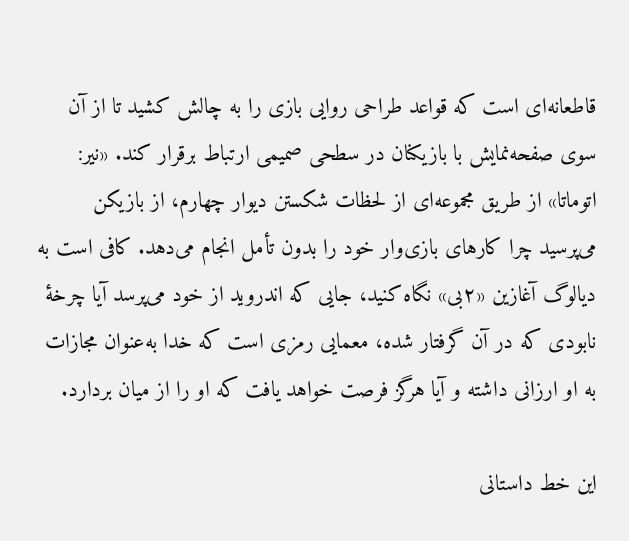قاطعانه‌ای است که قواعد طراحی روایی بازی را به چالش کشید تا از آن سوی صفحه‌نمایش با بازیکنان در سطحی صمیمی ارتباط برقرار کند. «نیر: اتوماتا» از طریق مجموعه‌ای از لحظات شکستن دیوار چهارم، از بازیکن می‌پرسید چرا کارهای بازی‌وار خود را بدون تأمل انجام می‌دهد. کافی است به دیالوگ آغازین «۲بی» نگاه کنید، جایی که اندروید از خود می‌پرسد آیا چرخهٔ نابودی که در آن گرفتار شده، معمایی رمزی است که خدا به‌عنوان مجازات به او ارزانی داشته و آیا هرگز فرصت خواهد یافت که او را از میان بردارد.

این خط داستانی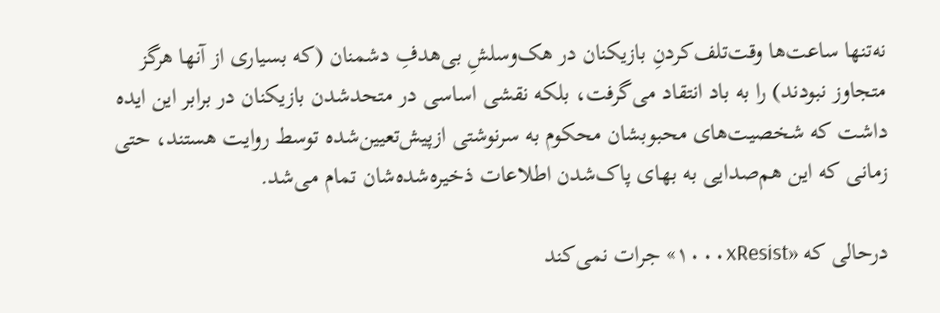نه‌تنها ساعت‌ها وقت‌تلف‌کردنِ بازیکنان در هک‌وسلشِ بی‌هدفِ دشمنان (که بسیاری از آنها هرگز متجاوز نبودند) را به باد انتقاد می‌گرفت، بلکه نقشی اساسی در متحدشدن بازیکنان در برابر این ایده داشت که شخصیت‌های محبوبشان محکوم به سرنوشتی ازپیش‌تعیین‌شده توسط روایت هستند، حتی زمانی که این هم‌صدایی به بهای پاک‌شدن اطلاعات ذخیره‌شده‌شان تمام می‌شد.

درحالی که «۱۰۰۰xResist» جرات نمی‌کند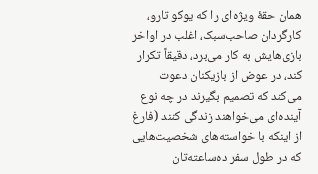همان حقهٔ ویژه‌ای را که یوکو تارو، کارگردان صاحب‌سبک، اغلب در اواخر بازی‌هایش به کار می‌برد، دقیقاً تکرار کند، در عوض از بازیکنان دعوت می‌کند که تصمیم بگیرند در چه نوع آینده‌ای می‌خواهند زندگی کنند (فارغ از اینکه با خواسته‌های شخصیت‌هایی که در طول سفر ده‌ساعته‌تان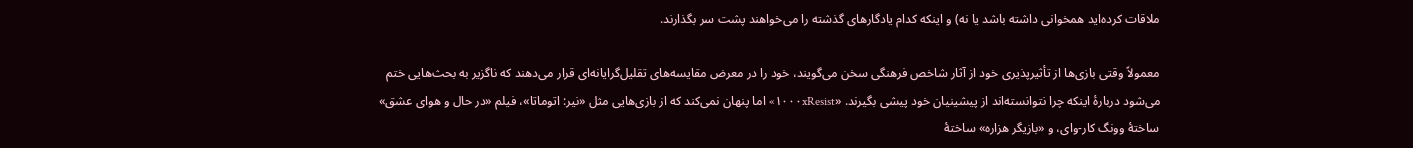ملاقات کرده‌اید همخوانی داشته باشد یا نه) و اینکه کدام یادگارهای گذشته را می‌خواهند پشت سر بگذارند.

معمولاً وقتی بازی‌ها از تأثیرپذیری خود از آثار شاخص فرهنگی سخن می‌گویند، خود را در معرض مقایسه‌های تقلیل‌گرایانه‌ای قرار می‌دهند که ناگزیر به بحث‌هایی ختم می‌شود دربارهٔ اینکه چرا نتوانسته‌اند از پیشینیان خود پیشی بگیرند. «۱۰۰۰xResist» اما پنهان نمی‌کند که از بازی‌هایی مثل «نیر: اتوماتا»، فیلم «در حال و هوای عشق» ساختهٔ وونگ کار-وای، و «بازیگر هزاره» ساختهٔ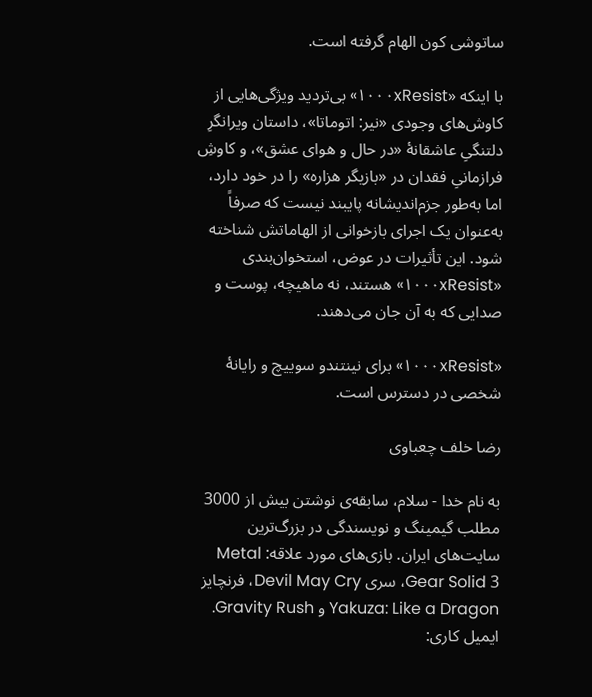ساتوشی کون الهام گرفته است.

با اینکه «۱۰۰۰xResist» بی‌تردید ویژگی‌هایی از کاوش‌های وجودی «نیر: اتوماتا»، داستان ویرانگرِ دلتنگیِ عاشقانهٔ «در حال و هوای عشق»، و کاوشِ فرازمانیِ فقدان در «بازیگر هزاره» را در خود دارد، اما به‌طور جزم‌اندیشانه پایبند نیست که صرفاً به‌عنوان یک اجرای بازخوانی از الهاماتش شناخته شود. این تأثیرات در عوض، استخوان‌بندی «۱۰۰۰xResist» هستند، نه ماهیچه، پوست و صدایی که به آن جان می‌دهند.

«۱۰۰۰xResist» برای نینتندو سوییچ و رایانهٔ شخصی در دسترس است.

رضا خلف چعباوی

به نام خدا - سلام، سابقه‌ی نوشتن بیش از 3000 مطلب گیمینگ و نویسندگی در بزرگ‌ترین سایت‌های ایران. بازی‌های مورد علاقه: Metal Gear Solid 3، سری Devil May Cry، فرنچایز Yakuza: Like a Dragon و Gravity Rush. ایمیل کاری: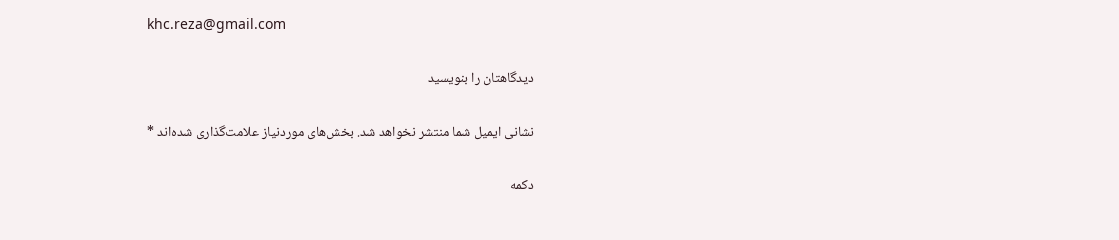khc.reza@gmail.com

دیدگاهتان را بنویسید

نشانی ایمیل شما منتشر نخواهد شد. بخش‌های موردنیاز علامت‌گذاری شده‌اند *

دکمه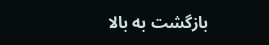بازگشت به بالا